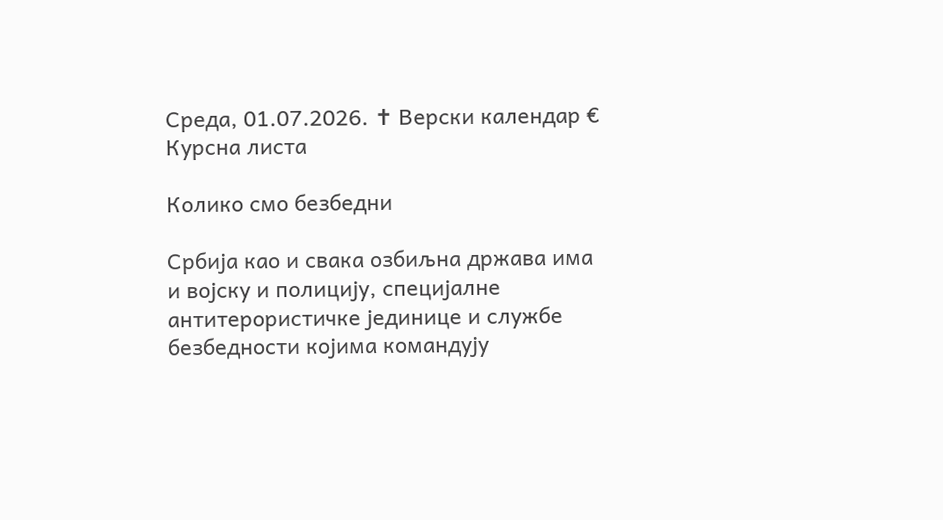Среда, 01.07.2026. ✝ Верски календар € Курсна листа

Колико смо безбедни

Србија као и свака озбиљна држава има и војску и полицију, специјалне антитерористичке јединице и службе безбедности којима командују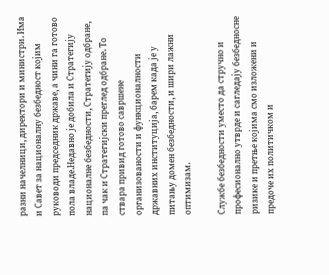разни начелници, директори и министри. Има и Савет за националну безбедност којим руководи председник државе, а чини га готово пола владе.Недавно је добила и Стратегију националне безбедности, Стратегију одбране, па чак и Стратегијски преглед одбране. То ствара привид готово савршене организованости и функционалности државних институција, барем када је у питању домен безбедности, и шири лажни оптимизам.

Службе безбедности уместо да стручно и професионално утврде и сагледају безбедносне ризике и претње којима смо изложени и предоче их политичком и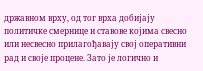државном врху, од тог врха добијају политичке смернице и ставове којима свесно или несвесно прилагођавају свој оперативни рад и своје процене. Зато је логично и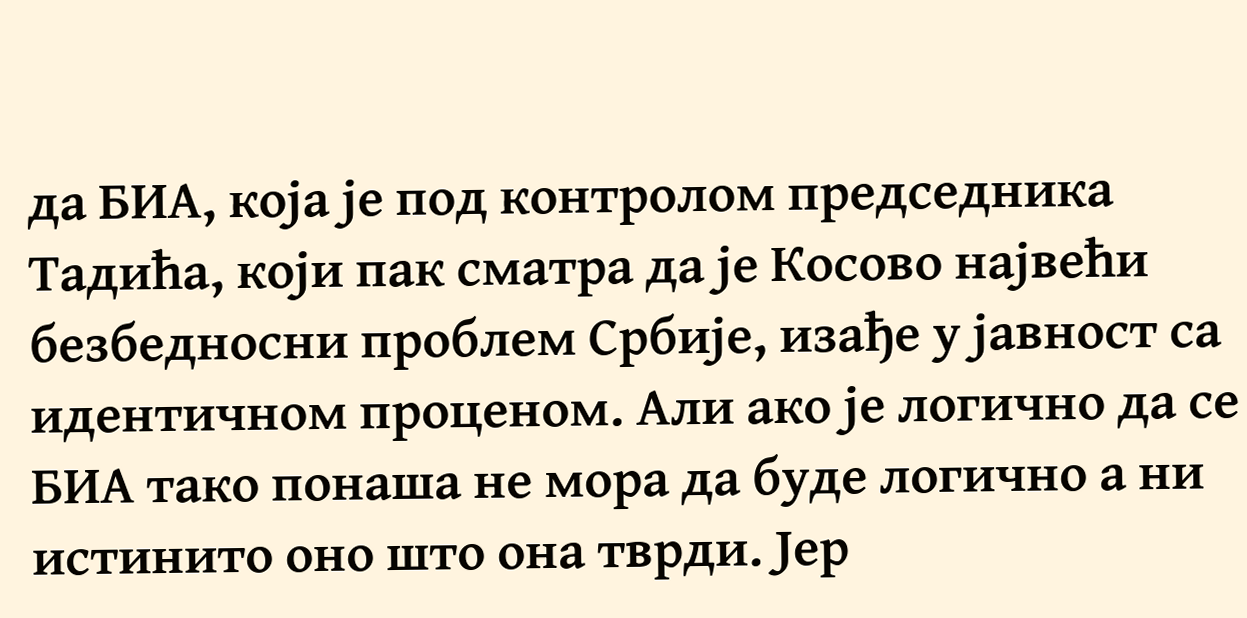да БИА, која је под контролом председника Тадића, који пак сматра да је Косово највећи безбедносни проблем Србије, изађе у јавност са идентичном проценом. Али ако је логично да се БИА тако понаша не мора да буде логично а ни истинито оно што она тврди. Јер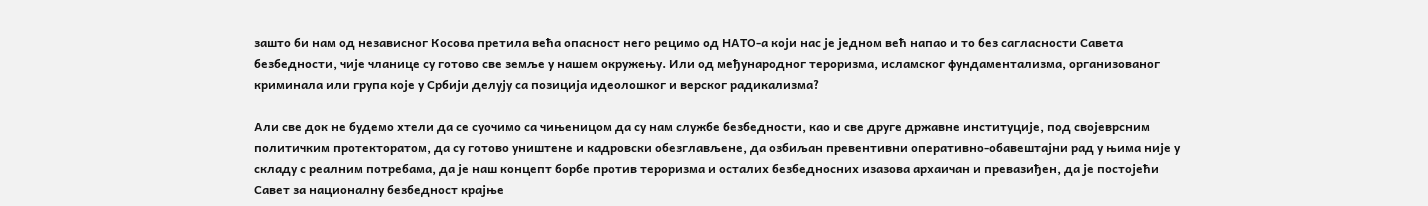зашто би нам од независног Косова претила већа опасност него рецимо од НАТО-а који нас је једном већ напао и то без сагласности Савета безбедности, чије чланице су готово све земље у нашем окружењу. Или од међународног тероризма, исламског фундаментализма, организованог криминала или група које у Србији делују са позиција идеолошког и верског радикализма?

Али све док не будемо хтели да се суочимо са чињеницом да су нам службе безбедности, као и све друге државне институције, под својеврсним политичким протекторатом, да су готово уништене и кадровски обезглављене, да озбиљан превентивни оперативно-обавештајни рад у њима није у складу с реалним потребама, да је наш концепт борбе против тероризма и осталих безбедносних изазова архаичан и превазиђен, да је постојећи Савет за националну безбедност крајње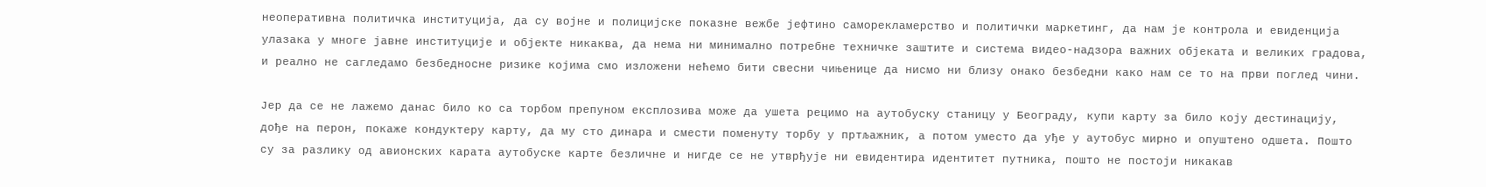неоперативна политичка институција, да су војне и полицијске показне вежбе јефтино саморекламерство и политички маркетинг, да нам је контрола и евиденција улазака у многе јавне институције и објекте никаква, да нема ни минимално потребне техничке заштите и система видео-надзора важних објеката и великих градова, и реално не сагледамо безбедносне ризике којима смо изложени нећемо бити свесни чињенице да нисмо ни близу онако безбедни како нам се то на први поглед чини.

Јер да се не лажемо данас било ко са торбом препуном експлозива може да ушета рецимо на aутобуску станицу у Београду, купи карту за било коју дестинацију, дође на перон, покаже кондуктеру карту, да му сто динара и смести поменуту торбу у пртљажник, а потом уместо да уђе у аутобус мирно и опуштено одшета. Пошто су за разлику од авионских карата аутобуске карте безличне и нигде се не утврђује ни евидентира идентитет путника, пошто не постоји никакав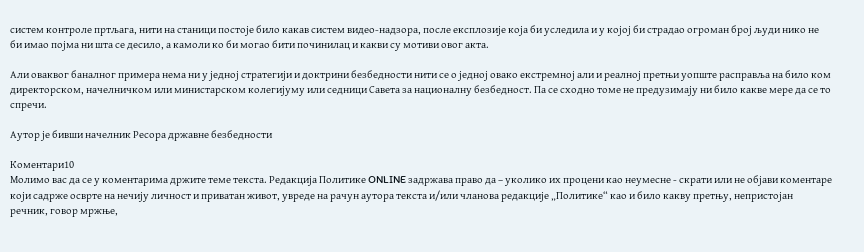систем контроле пртљага, нити на станици постоје било какав систем видео-надзора, после експлозије која би уследила и у којој би страдао огроман број људи нико не би имао појма ни шта се десило, а камоли ко би могао бити починилац и какви су мотиви овог акта.

Али оваквог баналног примера нема ни у једној стратегији и доктрини безбедности нити се о једној овако екстремној али и реалној претњи уопште расправља на било ком директорском, начелничком или министарском колегијуму или седници Савета за националну безбедност. Па се сходно томе не предузимају ни било какве мере да се то спречи.

Аутор је бивши начелник Ресора државне безбедности

Коментари10
Молимо вас да се у коментарима држите теме текста. Редакција Политике ONLINE задржава право да – уколико их процени као неумесне - скрати или не објави коментаре који садрже осврте на нечију личност и приватан живот, увреде на рачун аутора текста и/или чланова редакције „Политике“ као и било какву претњу, непристојан речник, говор мржње,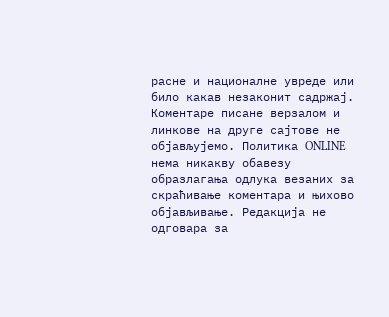расне и националне увреде или било какав незаконит садржај. Коментаре писане верзалом и линкове на друге сајтове не објављујемо. Политика ONLINE нема никакву обавезу образлагања одлука везаних за скраћивање коментара и њихово објављивање. Редакција не одговара за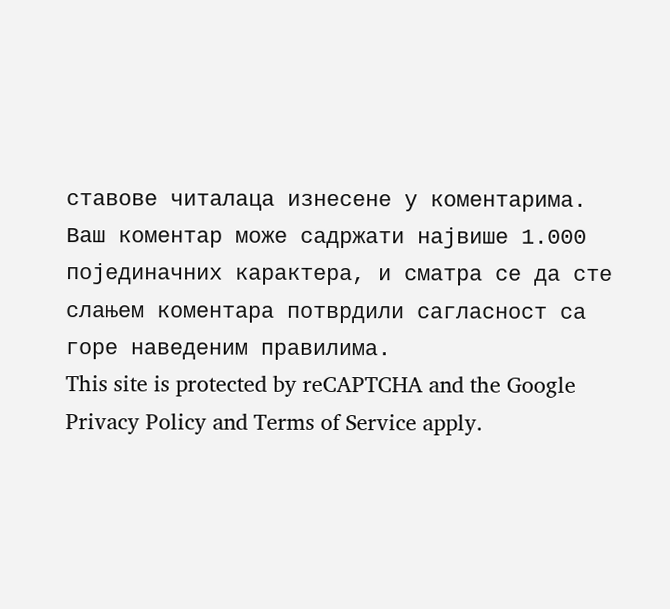ставове читалаца изнесене у коментарима. Ваш коментар може садржати највише 1.000 појединачних карактера, и сматра се да сте слањем коментара потврдили сагласност са горе наведеним правилима.
This site is protected by reCAPTCHA and the Google Privacy Policy and Terms of Service apply.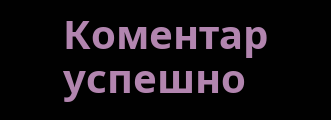Комeнтар успeшно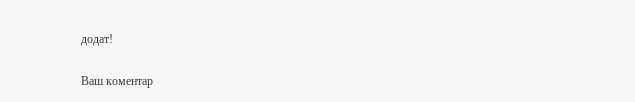додат!

Ваш комeнтар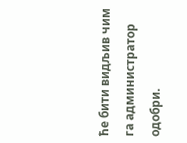ћe бити видљив чим га администратор одобри.